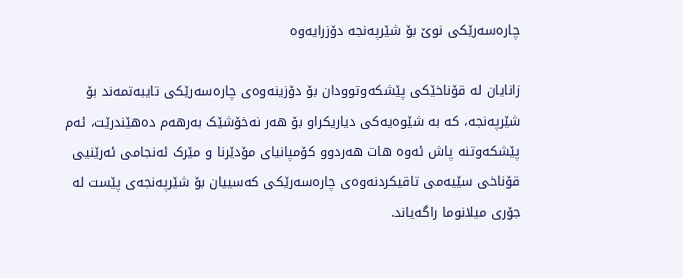چارەسەرێکی نوێ بۆ شێرپەنجە دۆزرایەوە

زانایان لە قۆناخێکی پێشکەوتوودان بۆ دۆزینەوەی چارەسەرێکی تایبەتمەند بۆ شێرپەنجە، کە بە شێوەیەکی دیاریکراو بۆ هەر نەخۆشێک بەرهەم دەهێندرێت، ئەم پێشکەوتنە پاش ئەوە هات هەردوو کۆمپانیای مۆدێرنا و مێرک ئەنجامی ئەرێنیی قۆناخی سێیەمی تاقیکردنەوەی چارەسەرێکی کەسییان بۆ شێرپەنجەی پێست لە جۆری میلانوما راگەیاند.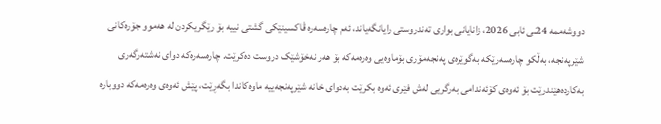دووشەممە 24ـی ئابی 2026، زانایانی بواری تەندروستی رایانگەیاند، ئەم چارەسەرە ڤاکسینێکی گشتی نییە بۆ رێگریکردن لە هەموو جۆرەکانی شێرپەنجە، بەڵکو چارەسەرێکە بەگوێرەی پەنجەمۆری بۆماوەیی وەرەمەکە بۆ هەر نەخۆشێک دروست دەکرێت. چارەسەرەکە دوای نەشتەرگەری بەکاردەهێندرێت بۆ ئەوەی کۆئەندامی بەرگریی لەش فێری ئەوە بکرێت بەدوای خانە شێرپەنجەییە ماوەکاندا بگەڕێت، پێش ئەوەی وەرەمەکە دووبارە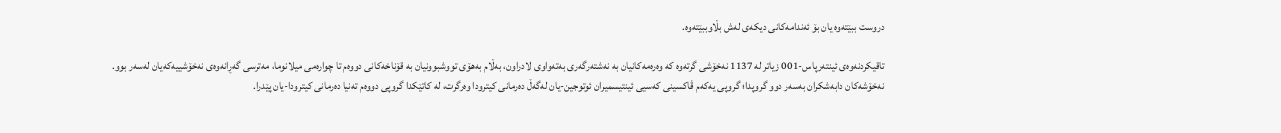دروست ببێتەوە یان بۆ ئەندامەکانی دیکەی لەش بڵاوببێتەوە.

تاقیکردنەوەی ئینتەرپاس-001 زیاتر لە 1137 نەخۆشی گرتەوە کە وەرەمەکانیان بە نەشتەرگەری بەتەواوی لادراون، بەڵام بەهۆی تووشبوونیان بە قۆناخەکانی دووەم تا چوارەمی میلانوما، مەترسی گەڕانەوەی نەخۆشییەکەیان لەسەر بوو. نەخۆشەکان دابەشکران بەسەر دوو گروپدا؛ گروپی یەکەم ڤاکسینی کەسیی ئینتیسمیران ئوتوجین-یان لەگەڵ دەرمانی کیترودا وەرگرت، لە کاتێکدا گروپی دووەم تەنیا دەرمانی کیترودا-یان پێدرا.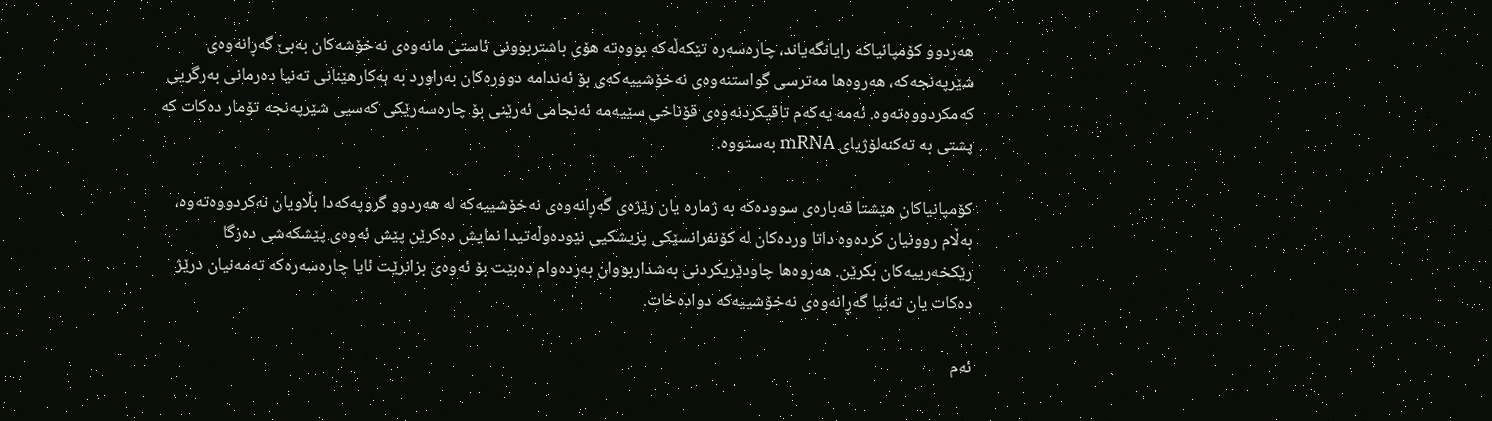هەردوو کۆمپانیاکە رایانگەیاند، چارەسەرە تێکەڵەکە بووەتە هۆی باشتربوونی ئاستی مانەوەی نەخۆشەکان بەبێ گەڕانەوەی شێرپەنجەکە، هەروەها مەترسی گواستنەوەی نەخۆشییەکەی بۆ ئەندامە دوورەکان بەراورد بە بەکارهێنانی تەنیا دەرمانی بەرگریی کەمکردووەتەوە. ئەمە یەکەم تاقیکردنەوەی قۆناخی سێیەمە ئەنجامی ئەرێنی بۆ چارەسەرێکی کەسیی شێرپەنجە تۆمار دەکات کە پشتی بە تەکنەلۆژیای mRNA بەستووە.

کۆمپانیاکان هێشتا قەبارەی سوودەکە بە ژمارە یان رێژەی گەڕانەوەی نەخۆشییەکە لە هەردوو گروپەکەدا بڵاویان نەکردووەتەوە، بەڵام روونیان کردەوە داتا وردەکان لە کۆنفرانسێکی پزیشکیی نێودەوڵەتیدا نمایش دەکرێن پێش ئەوەی پێشکەشی دەزگا رێکخەرییەکان بکرێن. هەروەها چاودێریکردنی بەشداربووان بەردەوام دەبێت بۆ ئەوەی بزانرێت ئایا چارەسەرەکە تەمەنیان درێژ دەکات یان تەنیا گەڕانەوەی نەخۆشییەکە دوادەخات.

ئەم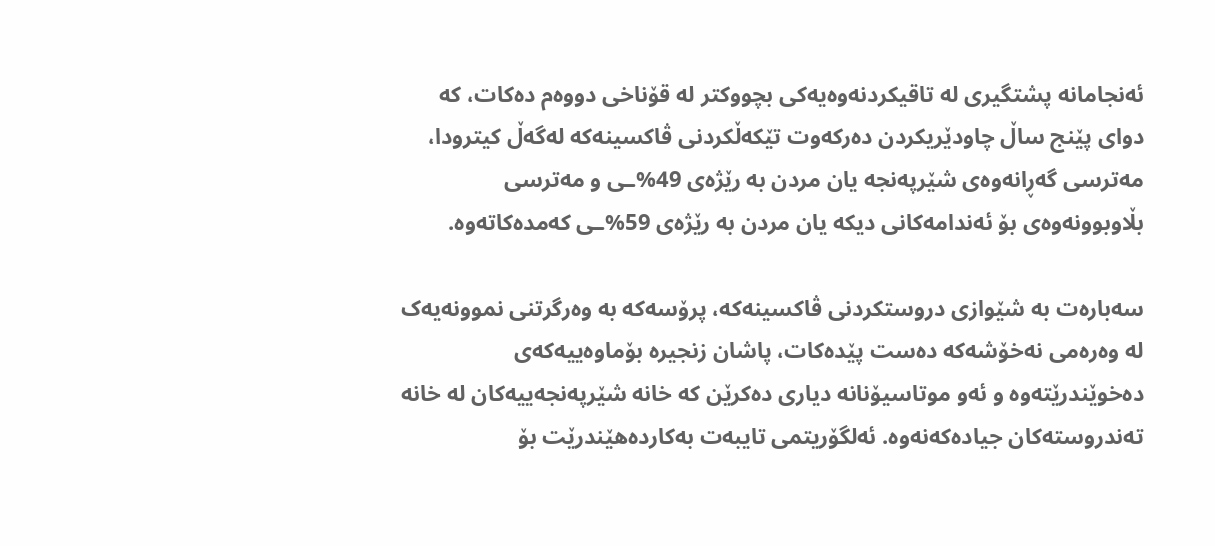ئەنجامانە پشتگیری لە تاقیکردنەوەیەکی بچووکتر لە قۆناخی دووەم دەکات، کە دوای پێنج ساڵ چاودێریکردن دەرکەوت تێکەڵکردنی ڤاکسینەکە لەگەڵ کیترودا، مەترسی گەڕانەوەی شێرپەنجە یان مردن بە رێژەی 49%ـی و مەترسی بڵاوبوونەوەی بۆ ئەندامەکانی دیکە یان مردن بە رێژەی 59%ـی کەمدەکاتەوە.

سەبارەت بە شێوازی دروستکردنی ڤاکسینەکە، پرۆسەکە بە وەرگرتنی نموونەیەک لە وەرەمی نەخۆشەکە دەست پێدەکات، پاشان زنجیرە بۆماوەییەکەی دەخوێندرێتەوە و ئەو موتاسیۆنانە دیاری دەکرێن کە خانە شێرپەنجەییەکان لە خانە تەندروستەکان جیادەکەنەوە. ئەلگۆریتمی تایبەت بەکاردەهێندرێت بۆ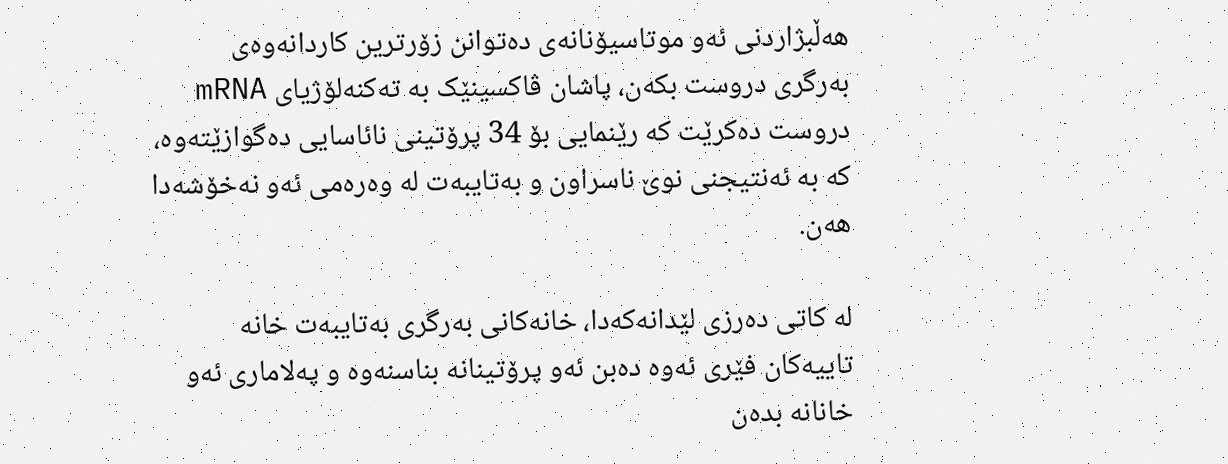هەڵبژاردنی ئەو موتاسیۆنانەی دەتوانن زۆرترین کاردانەوەی بەرگری دروست بکەن، پاشان ڤاکسینێک بە تەکنەلۆژیای mRNA دروست دەکرێت کە رێنمایی بۆ 34 پرۆتینی نائاسایی دەگوازێتەوە، کە بە ئەنتیجنی نوێ ناسراون و بەتایبەت لە وەرەمی ئەو نەخۆشەدا هەن.

لە کاتی دەرزی لێدانەکەدا، خانەکانی بەرگری بەتایبەت خانە تاییەکان فێری ئەوە دەبن ئەو پرۆتینانە بناسنەوە و پەلاماری ئەو خانانە بدەن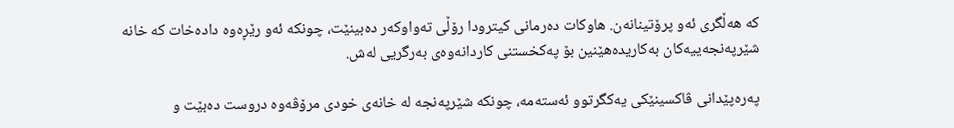کە هەڵگری ئەو پرۆتینانەن. هاوکات دەرمانی کیترودا رۆڵی تەواوکەر دەبینێت، چونکە ئەو رێڕەوە دادەخات کە خانە شێرپەنجەییەکان بەکاریدەهێنین بۆ پەکخستنی کاردانەوەی بەرگریی لەش.

پەرەپێدانی ڤاکسینێکی یەکگرتوو ئەستەمە، چونکە شێرپەنجە لە خانەی خودی مرۆڤەوە دروست دەبێت و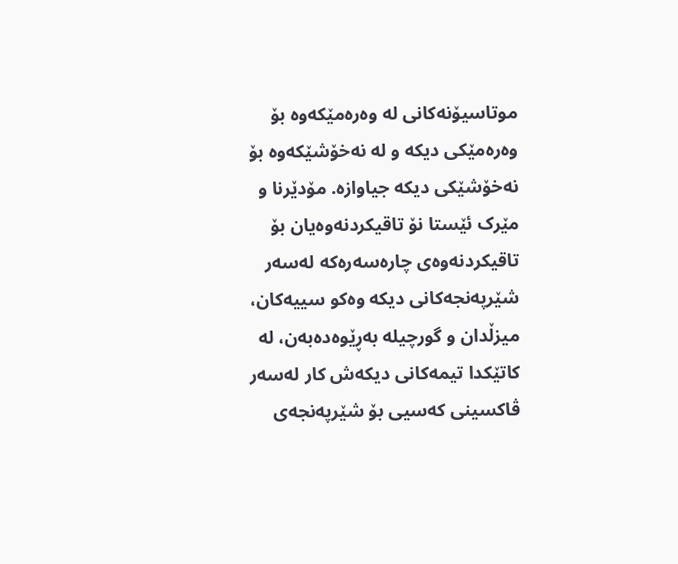موتاسیۆنەکانی لە وەرەمێکەوە بۆ وەرەمێکی دیکە و لە نەخۆشێکەوە بۆ نەخۆشێکی دیکە جیاوازە. مۆدێرنا و مێرک ئێستا نۆ تاقیکردنەوەیان بۆ تاقیکردنەوەی چارەسەرەکە لەسەر شێرپەنجەکانی دیکە وەکو سییەکان، میزڵدان و گورچیلە بەڕێوەدەبەن، لە کاتێکدا تیمەکانی دیکەش کار لەسەر ڤاکسینی کەسیی بۆ شێرپەنجەی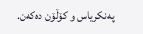پەنکریاس و کۆڵۆن دەکەن.